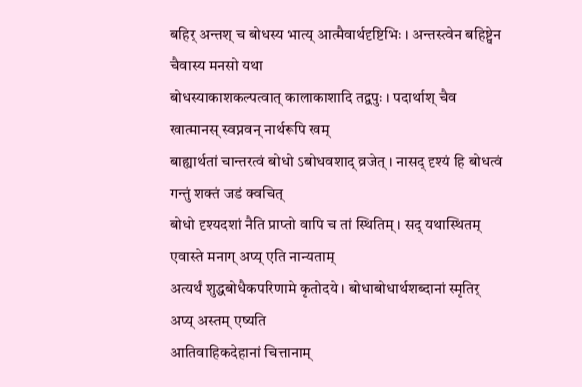बहिर् अन्तश् च बोधस्य भात्य् आत्मैवार्थदृष्टिभिः । अन्तस्त्वेन बहिष्ट्वेन चैवास्य मनसो यथा
बोधस्याकाशकल्पत्वात् कालाकाशादि तद्वपुः । पदार्थाश् चैव खात्मानस् स्वप्नवन् नार्थरूपि खम्
बाह्यार्थतां चान्तरत्वं बोधो ऽबोधवशाद् व्रजेत् । नासद् दृश्यं हि बोधत्वं गन्तुं शक्तं जडं क्वचित्
बोधो दृश्यदशां नैति प्राप्तो वापि च तां स्थितिम् । सद् यथास्थितम् एवास्ते मनाग् अप्य् एति नान्यताम्
अत्यर्थं शुद्धबोधैकपरिणामे कृतोदये । बोधाबोधार्थशब्दानां स्मृतिर् अप्य् अस्तम् एष्यति
आतिवाहिकदेहानां चित्तानाम्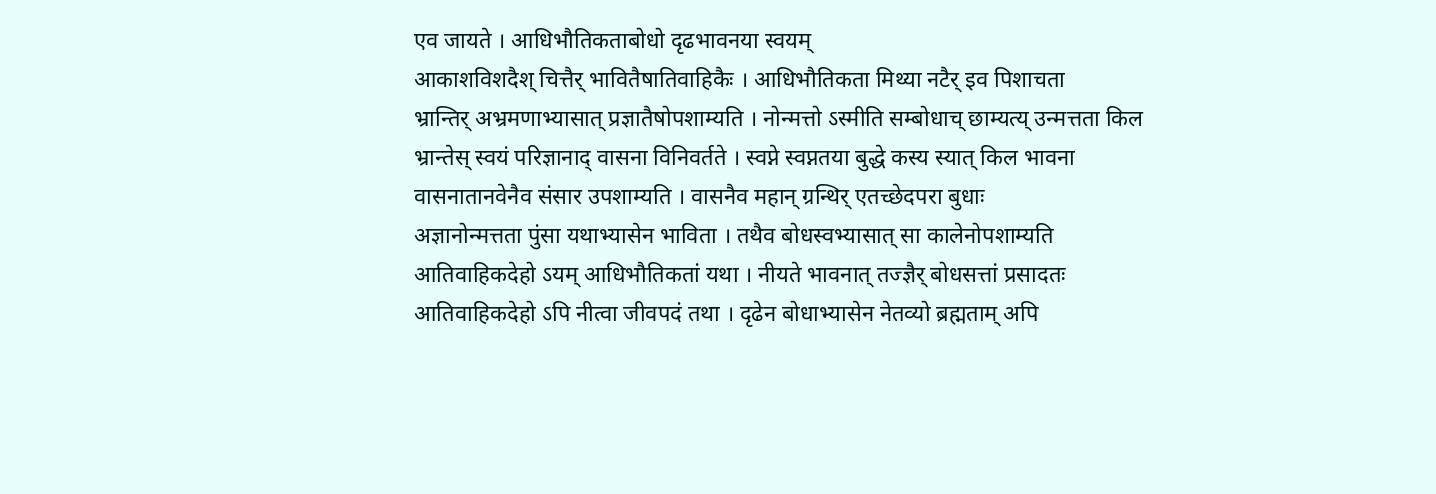एव जायते । आधिभौतिकताबोधो दृढभावनया स्वयम्
आकाशविशदैश् चित्तैर् भावितैषातिवाहिकैः । आधिभौतिकता मिथ्या नटैर् इव पिशाचता
भ्रान्तिर् अभ्रमणाभ्यासात् प्रज्ञातैषोपशाम्यति । नोन्मत्तो ऽस्मीति सम्बोधाच् छाम्यत्य् उन्मत्तता किल
भ्रान्तेस् स्वयं परिज्ञानाद् वासना विनिवर्तते । स्वप्ने स्वप्नतया बुद्धे कस्य स्यात् किल भावना
वासनातानवेनैव संसार उपशाम्यति । वासनैव महान् ग्रन्थिर् एतच्छेदपरा बुधाः
अज्ञानोन्मत्तता पुंसा यथाभ्यासेन भाविता । तथैव बोधस्वभ्यासात् सा कालेनोपशाम्यति
आतिवाहिकदेहो ऽयम् आधिभौतिकतां यथा । नीयते भावनात् तज्ज्ञैर् बोधसत्तां प्रसादतः
आतिवाहिकदेहो ऽपि नीत्वा जीवपदं तथा । दृढेन बोधाभ्यासेन नेतव्यो ब्रह्मताम् अपि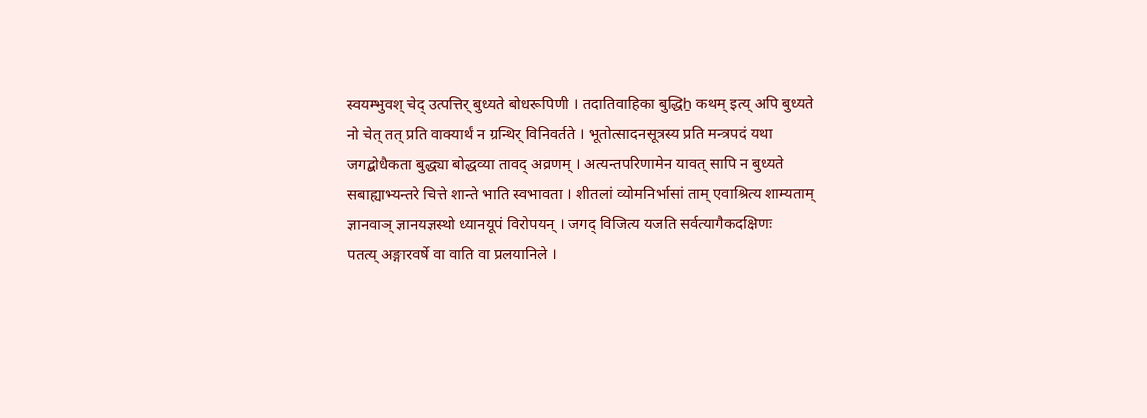स्वयम्भुवश् चेद् उत्पत्तिर् बुध्यते बोधरूपिणी । तदातिवाहिका बुद्धिẖ कथम् इत्य् अपि बुध्यते
नो चेत् तत् प्रति वाक्यार्थं न ग्रन्थिर् विनिवर्तते । भूतोत्सादनसूत्रस्य प्रति मन्त्रपदं यथा
जगद्बोधैकता बुद्ध्या बोद्धव्या तावद् अव्रणम् । अत्यन्तपरिणामेन यावत् सापि न बुध्यते
सबाह्याभ्यन्तरे चित्ते शान्ते भाति स्वभावता । शीतलां व्योमनिर्भासां ताम् एवाश्रित्य शाम्यताम्
ज्ञानवाञ् ज्ञानयज्ञस्थो ध्यानयूपं विरोपयन् । जगद् विजित्य यजति सर्वत्यागैकदक्षिणः
पतत्य् अङ्गारवर्षे वा वाति वा प्रलयानिले ।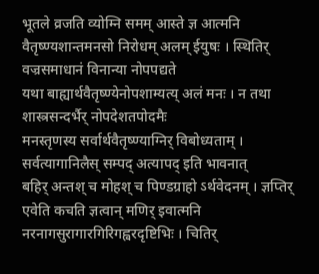भूतले व्रजति व्योम्नि समम् आस्ते ज्ञ आत्मनि
वैतृष्ण्यशान्तमनसो निरोधम् अलम् ईयुषः । स्थितिर् वज्रसमाधानं विनान्या नोपपद्यते
यथा बाह्यार्थवैतृष्ण्येनोपशाम्यत्य् अलं मनः । न तथा शास्त्रसन्दर्भैर् नोपदेशतपोदमैः
मनस्तृणस्य सर्वार्थवैतृष्ण्याग्निर् विबोध्यताम् । सर्वत्यागानिलैस् सम्पद् अत्यापद् इति भावनात्
बहिर् अन्तश् च मोहश् च पिण्डग्राहो ऽर्थवेदनम् । ज्ञप्तिर् एवेति कचति ज्ञत्वान् मणिर् इवात्मनि
नरनागसुरागारगिरिगह्वरदृष्टिभिः । चितिर्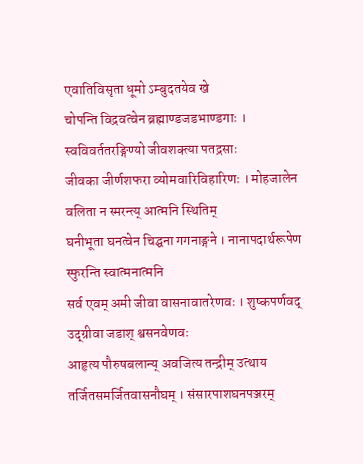एवातिविसृता धूमो ऽम्बुदतयेव खे
चोपन्ति विद्रवत्वेन ब्रह्माण्डजडभाण्डगाः । स्वविवर्ततरङ्गिण्यो जीवशक्त्या पतद्रसाः
जीवका जीर्णशफरा व्योमवारिविहारिणः । मोहजालेन वलिता न स्मरन्त्य् आत्मनि स्थितिम्
घनीभूता घनत्वेन चिद्घना गगनाङ्गने । नानापदार्थरूपेण स्फुरन्ति स्वात्मनात्मनि
सर्व एवम् अमी जीवा वासनावातरेणवः । शुष्कपर्णवद् उद्ग्रीवा जडाश् श्वसनवेणवः
आहृत्य पौरुषबलान्य् अवजित्य तन्द्रीम् उत्थाय तर्जितसमर्जितवासनौघम् । संसारपाशघनपञ्जरम्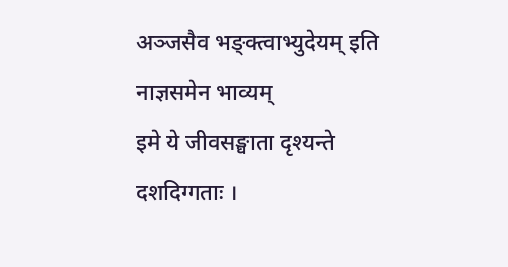अञ्जसैव भङ्क्त्वाभ्युदेयम् इति नाज्ञसमेन भाव्यम्
इमे ये जीवसङ्घाता दृश्यन्ते दशदिग्गताः ।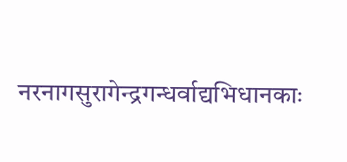नरनागसुरागेन्द्रगन्धर्वाद्यभिधानकाः